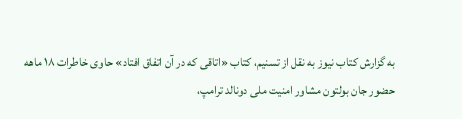به گزارش کتاب نیوز به نقل از تسنیم، کتاب «اتاقی که در آن اتفاق افتاد» حاوی خاطرات ۱۸ ماهه حضور جان بولتون مشاور امنیت ملی دونالد ترامپ،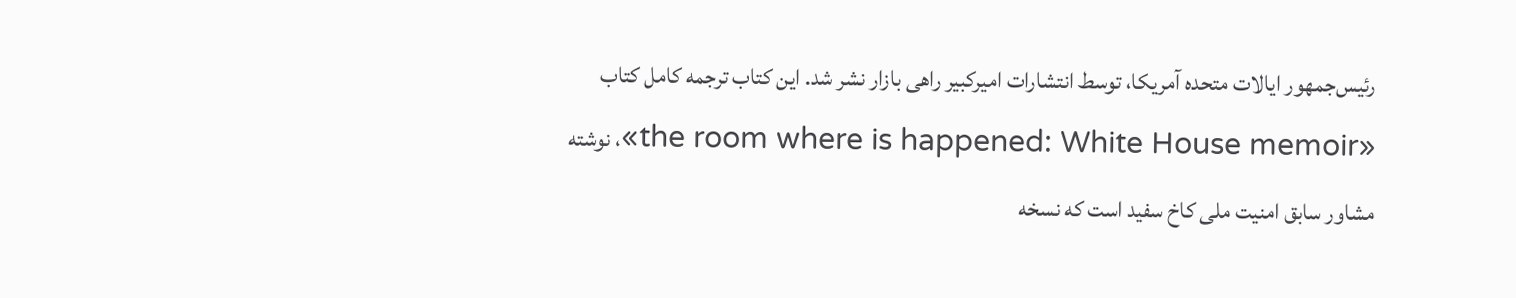رئیس‌جمهور ایالات متحده آمریکا، توسط انتشارات امیرکبیر راهی بازار نشر شد. این کتاب ترجمه کامل کتاب «the room where is happened: White House memoir»، نوشته مشاور سابق امنیت ملی کاخ سفید است که نسخه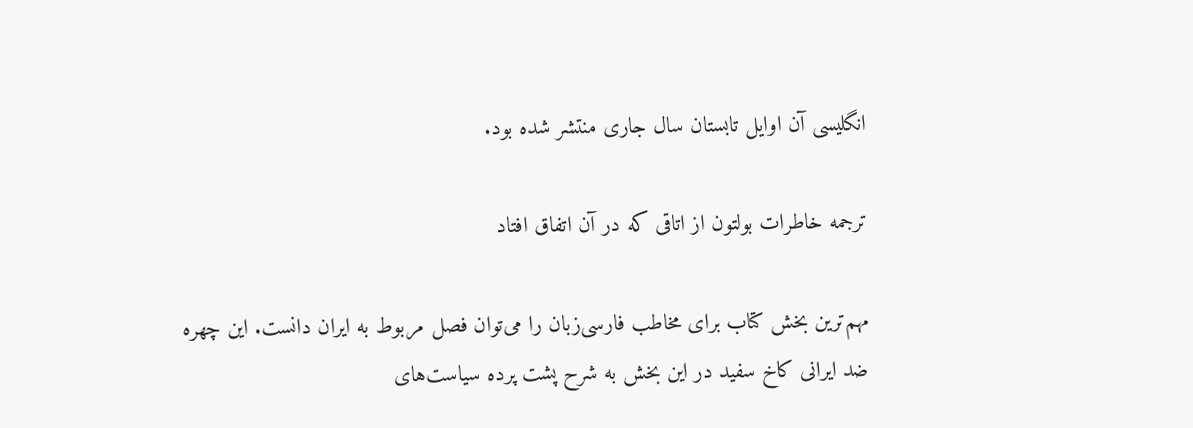انگلیسی آن اوایل تابستان سال جاری منتشر شده بود.

ترجمه خاطرات بولتون از اتاقی که در آن اتفاق افتاد

مهم‌ترین بخش کتاب برای مخاطب فارسی‌زبان را می‌توان فصل مربوط به ایران دانست. این چهره ضد ایرانی کاخ سفید در این بخش به شرح پشت پرده سیاست‌های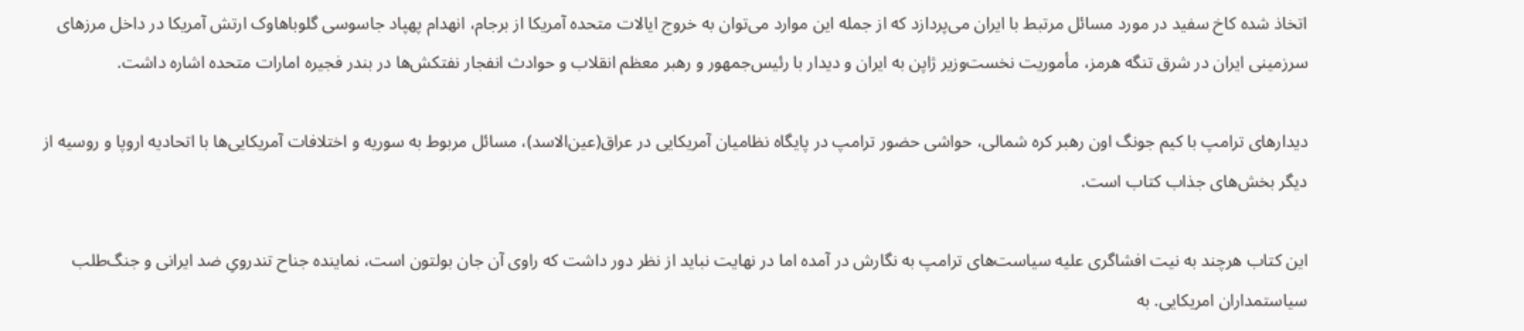اتخاذ شده کاخ سفید در مورد مسائل مرتبط با ایران می‌پردازد که از جمله این موارد می‌توان به خروج ایالات متحده آمریکا از برجام، انهدام پهپاد جاسوسی گلوبا‌هاوک ارتش آمریکا در داخل مرزهای سرزمینی ایران در شرق تنگه هرمز، مأموریت نخست‌وزیر ژاپن به ایران و دیدار با رئیس‌جمهور و رهبر معظم انقلاب و حوادث انفجار نفتکش‌ها در بندر فجیره امارات متحده اشاره داشت.

دیدارهای ترامپ با کیم جونگ اون رهبر کره شمالی، حواشی حضور ترامپ در پایگاه نظامیان آمریکایی در عراق(عین‌الاسد)، مسائل مربوط به سوریه و اختلافات آمریکایی‌ها با اتحادیه اروپا و روسیه از دیگر بخش‌های جذاب کتاب است.

این کتاب هرچند به نیت افشاگری علیه سیاست‌های ترامپ به نگارش در آمده اما در نهایت نباید از نظر دور داشت که راوی آن جان بولتون است، نماینده جناح تندرویِ ضد ایرانی و جنگ‌طلب سیاستمداران امریکایی. به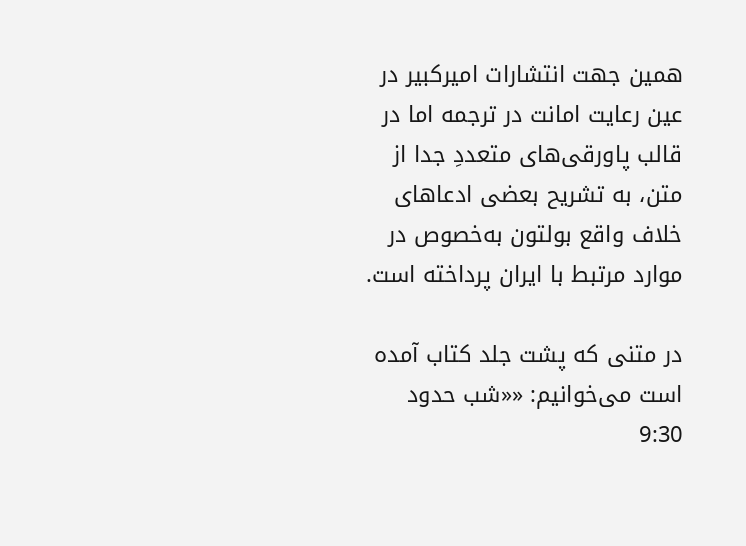همین جهت انتشارات امیرکبیر در عین رعایت امانت در ترجمه اما در قالب پاورقی‌های متعددِ جدا از متن، به تشریح بعضی ادعاهای خلاف واقع بولتون به‌خصوص در موارد مرتبط با ایران پرداخته است.

در متنی که پشت جلد کتاب آمده است می‌خوانیم: ««شب حدود 9:30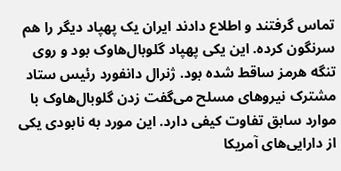تماس گرفتند و اطلاع دادند ایران یک پهپاد دیگر را هم سرنگون کرده. این یکی پهپاد گلوبال‌هاوک بود و روی تنگه هرمز ساقط شده بود. ژنرال دانفورد رئیس ستاد مشترک نیروهای مسلح می‌گفت زدن گلوبال‌هاوک با موارد سابق تفاوت کیفی دارد. این مورد به نابودی یکی از دارایی‌های آمریکا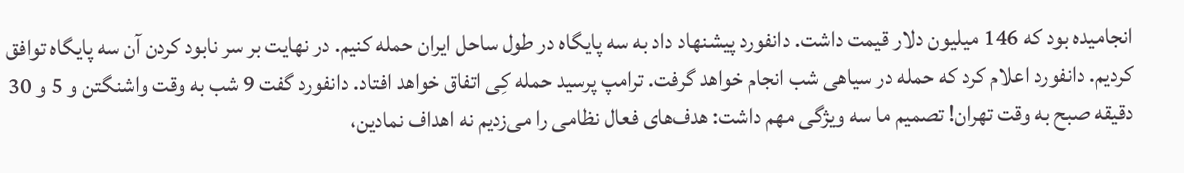انجامیده بود که 146 میلیون دلار قیمت داشت. دانفورد پیشنهاد داد به سه پایگاه در طول ساحل ایران حمله کنیم. در نهایت بر سر نابود کردن آن سه پایگاه توافق کردیم. دانفورد اعلام کرد که حمله در سیاهی شب انجام خواهد گرفت. ترامپ پرسید حمله کِی اتفاق خواهد افتاد. دانفورد گفت 9 شب به وقت واشنگتن و 5 و 30 دقیقه صبح به وقت تهران! تصمیم ما سه ویژگی مهم داشت: هدف‌های فعال نظامی را می‌زدیم نه اهداف نمادین،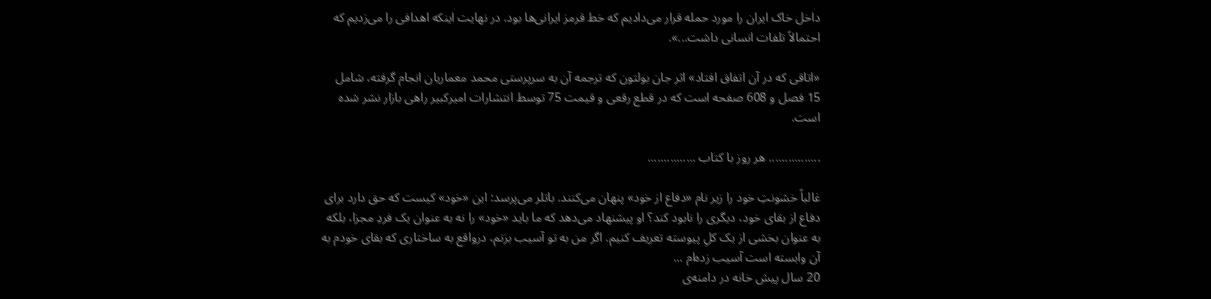داخل خاک ایران را مورد حمله قرار می‌دادیم که خط قرمز ایرانی‌ها بود. در نهایت اینکه اهدافی را می‌زدیم که احتمالاً تلفات انسانی داشت...».

«اتاقی که در آن اتفاق افتاد» اثر جان بولتون که ترجمه آن به سرپرستی محمد معماریان انجام گرفته، شامل 15 فصل و 608 صفحه است که در قطع رقعی و قیمت 75 توسط انتشارات امیرکبیر راهی بازار نشر شده است.

................ هر روز با کتاب ...............

غالباً خشونتِ خود را زیر نام «دفاع از خود» پنهان می‌کنند. باتلر می‌پرسد: این «خود» کیست که حق دارد برای دفاع از بقای خود، دیگری را نابود کند؟ او پیشنهاد می‌دهد که ما باید «خود» را نه به عنوان یک فردِ مجزا، بلکه به عنوان بخشی از یک کلِ پیوسته تعریف کنیم. اگر من به تو آسیب بزنم، درواقع به ساختاری که بقای خودم به آن وابسته است آسیب زده‌ام ...
20 سال پیش خانه در دامنه‌ی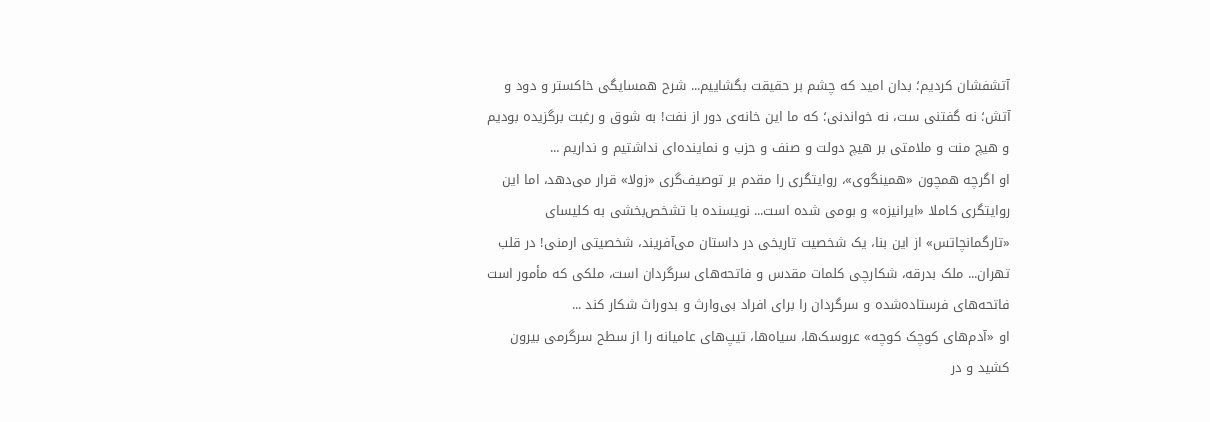آتشفشان کردیم؛ بدان امید که چشم بر حقیقت بگشاییم... شرح همسایگی خاکستر و دود و آتش؛ نه گفتنی ست، نه خواندنی؛ که ما این خانه‌ی دور از نفت! به شوق و رغبت برگزیده بودیم و هیچ منت و ملامتی بر هیچ دولت و صنف و حزب و نماینده‌ای نداشتیم و نداریم ...
او اگرچه همچون «همینگوی»، روایتگری را مقدم بر توصیف‌گری «زولا» قرار می‌دهد، اما این روایتگری کاملا «ایرانیزه» و بومی شده است... نویسنده با تشخص‌بخشی به کلیسای «تارگمانچاتس» از این بنا، یک شخصیت تاریخی در داستان می‌آفریند، شخصیتی ارمنی! در قلب تهران... ملک بدرقه، شکارچی کلمات مقدس و فاتحه‌های سرگردان است، ملکی که مأمور است فاتحه‌های فرستاده‌شده و سرگردان را برای افراد بی‌وارث و بد‌وراث شکار کند ...
او «آدم‌های کوچک کوچه» عروسک‌ها، سیاه‌ها، تیپ‌های عامیانه را از سطح سرگرمی بیرون کشید و در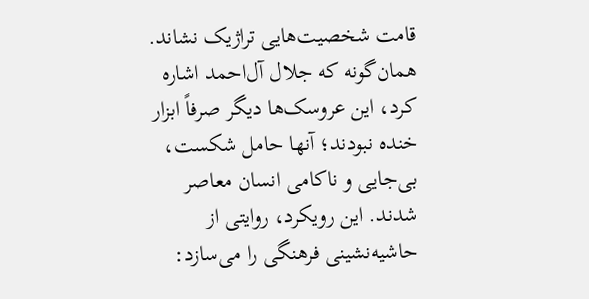قامت شخصیت‌هایی تراژیک نشاند. همان‌گونه که جلال آل‌احمد اشاره کرد، این عروسک‌ها دیگر صرفاً ابزار خنده نبودند؛ آنها حامل شکست، بی‌جایی و ناکامی انسان معاصر شدند. این رویکرد، روایتی از حاشیه‌نشینی فرهنگی را می‌سازد: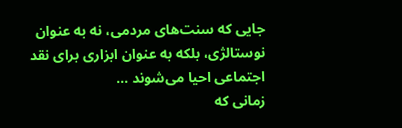جایی که سنت‌های مردمی، نه به عنوان نوستالژی، بلکه به عنوان ابزاری برای نقد اجتماعی احیا می‌شوند ...
زمانی که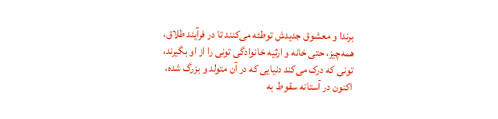برندا و معشوق جدیدش توطئه می‌کنند تا در فرآیند طلاق، همه‌چیز، حتی خانه و ارثیه‌ خانوادگی تونی را از او بگیرند، تونی که درک می‌کند دنیایی که در آن متولد و بزرگ شده، اکنون در آستانه‌ سقوط به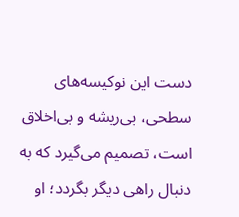دست این نوکیسه‌های سطحی، بی‌ریشه و بی‌اخلاق است، تصمیم می‌گیرد که به دنبال راهی دیگر بگردد؛ او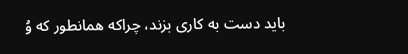باید دست به کاری بزند، چراکه همانطور که وُ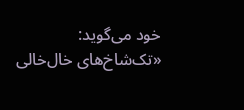خود می‌گوید: «تک‌شاخ‌های خال‌خالی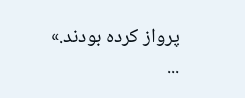پرواز کرده بودند.» ...